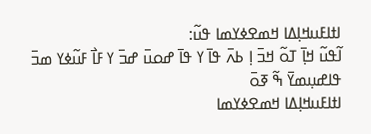ߊߙߊߓߎߞߊ߲ߡߊ ߞߘߐߦߌߘߊ ߟߎ߬:
ߊ߬ߟߎ߬ ߞߊ߲߫ ߠߋ߬ ߞߏ߫ ߊ߲ ߕߍ߫ ߟߊ߫ ߌ ߟߊ߫ ߝߋߎ߫ ߝߏ߫ ߌ ߓߊ߯ ߓߎ߬ߦߌ ߘߏ߫ ߟߊߝߎ߲ߘߌ߫ ߒ߬ ߧߋ߫
ߊߙߊߓߎߞߊ߲ߡߊ ߞߘߐߦߌߘߊ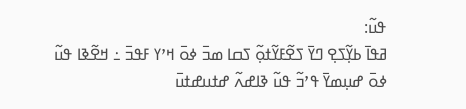ߟߎ߬:
ߥߟߊ߫ ߕߌ߲߬ߖߐ߲ ߣߌ߫ ߖߐ߬ߓߌ߬ߙߋ߲߬ ߖߛߊ ߘߏ߫ ߦߋ߫ ߞߴߌ ߓߟߏ߫ ߸ ߞߐ߬ߢߊ ߟߎ߬ ߦߋ߫ ߝߎ߲ߘߌ߫ ߟߴߏ߬ ߟߎ߬ ߢߊߝߍ߬ ߝߙߎߝߙߎ߫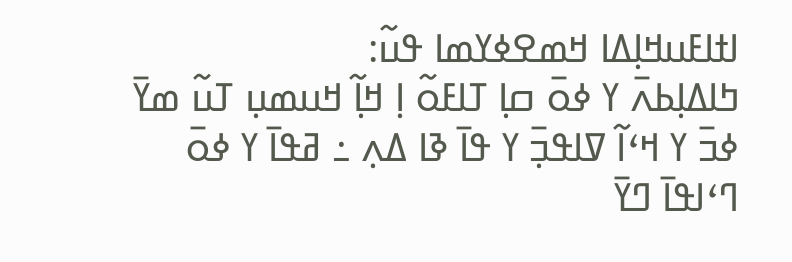ߊߙߊߓߎߞߊ߲ߡߊ ߞߘߐߦߌߘߊ ߟߎ߬:
ߤߊߡߊ߲ߕߍ߫ ߌ ߦߋ߫ ߛߊ߲ ߠߊߓߋ߬ ߊ߲ ߞߊ߲߬ ߞߎߘߎ߲ ߠߎ߬ ߘߌ߫ ߦߏ߫ ߌ ߞߵߊ߬ ߜߊߟߏ߲߫ ߌ ߟߊ߫ ߢߊ ߡߍ߲ ߸ ߥߟߊ߫ ߌ ߦߋ߫ ߣߵߊߟߊ߫ ߣߌ߫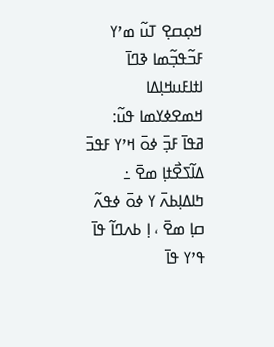ߞߋ߲ߛߐ߲ ߠߎ߬ ߘߴߌ ߓߏ߬ߟߏ߲߬ߘߊ ߢߣߊ߫
ߊߙߊߓߎߞߊ߲ߡߊ ߞߘߐߦߌߘߊ ߟߎ߬:
ߥߟߊ߫ ߓߏ߲߫ ߦߋ߫ ߞߴߌ ߓߟߏ߫ ߡߊ߬ߖߐ߯ߙߊ߲ ߘߐ߫ ߸ ߤߊߡߊ߲ߕߍ߫ ߌ ߦߋ߫ ߦߟߍ߬ ߛߊ߲ ߘߐ߫ ، ߊ߲ ߕߍߣߊ߬ ߟߊ߫ ߟߴߌ ߟߊ߫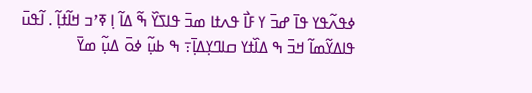ߦߟߍ߬ߟߌ ߟߊ߫ ߝߏ߫ ߌ ߓߊ߯ ߟߍߙߊ ߘߏ߫ ߟߊߖߌ߰ ߒ߬ ߡߊ߬ ߊ߲ ߧߴߏ ߞߊ߬ߙߊ߲߬ . ߊ߬ߟߎ߫ ߟߊߡߌ߬ߘߊ߬ ߞߏ߫ ߒ ߡߊ߰ߙߌ ߛߊߣߌ߲ߡߊ߲߫߹ ߒ ߕߎ߲߬ ߦߋ߫ ߡߎ߲߬ ߘߌ߫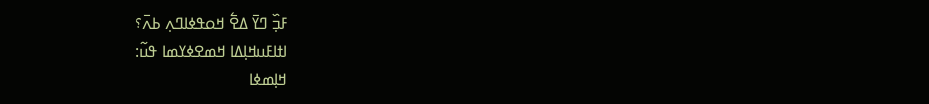ߓߏ߲߰ ߣߌ߫ ߡߐ߱ ߞߋߟߦߊߣߍ߲ ߕߍ߫؟
ߊߙߊߓߎߞߊ߲ߡߊ ߞߘߐߦߌߘߊ ߟߎ߬:
ߞߊ߲ߘߦߊ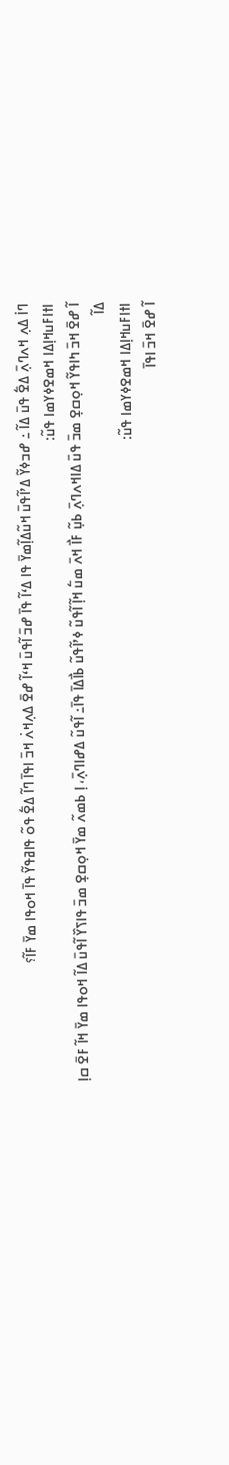ߣߊ߭ ߡߍ߲ ߞߍߣߍ߲߫ ߡߐ߱ ߟߎ߫ ߡߊ߬ ߸ ߝߏߦߌ߬ ߡߴߊ߬ߟߎ߫ ߞߎ߬ߡߊ߲߬ߘߌ߫ ߟߊ ߡߵߊ߬ ߟߊ߫ ߝߏ߫ ߊ߬ߟߎ߫ ߞߵߊ߬ ߝߐ߫ ߡߍ߲ߞߍ߭ ߞߏ߫ ߊߟߊ߫ ߣߊ߬ ߡߐ߱ ߟߋ߬ ߟߊߥߟߌ߬ ߟߊ߫ ߞߋߟߊ ߘߌ߫ ߓߊ߬؟
ߊߙߊߓߎߞߊ߲ߡߊ ߞߘߐߦߌߘߊ ߟߎ߬:
ߊ߬ ߝߐ߫ ߞߏ߫ ߤߊߟߌ߬ ߞߋ߲ߛߐ߲ ߘߏ߫ ߟߎ߫ ߡߊߞߍߣߍ߲߫ ߕߎ߲߬ ߓߊ߯ ߞߍ߫ ߘߎ߱ ߞߊ߲߬ ߊ߬ߟߎ߬ ߦߴߊ߬ߟߎ߬ ߕߊ߯ߡߊ߫ ߟߊ߫߸ ߊ߬ߟߎ߬ ߡߝߊߣߍ߲߫، ߊ߲ ߕߘߍ߬ ߘߌ߫ ߞߋ߲ߛߐ߲ ߘߏ߫ ߟߊߖߌ߰ ߊ߬ߟߎ߫ ߡߊ߬ ߞߋߟߊ ߘߌ߫ ߞߊ߬ ߓߐ߫ ߛߊ߲ ߡߊ߬
ߊߙߊߓߎߞߊ߲ߡߊ ߞߘߐߦߌߘߊ ߟߎ߬:
ߊ߬ ߝߐ߫ ߞߏ߫ ߊߟߊ߫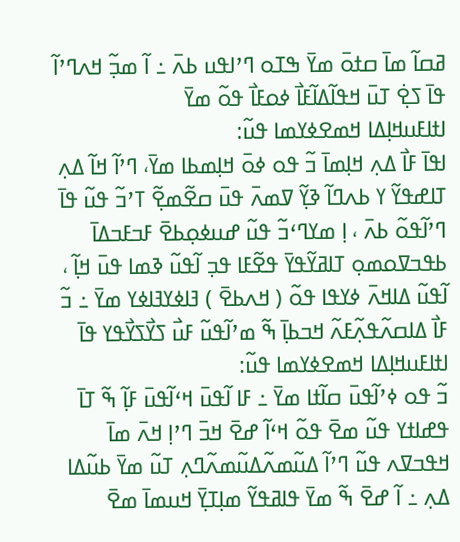ߥߛߊ߬ ߘߊ߫ ߛߙߋ߫ ߘߌ߫ ߒߠߋ ߣߴߊߟߎ ߕߍ߫ ߸ ߊ߬ ߘߏ߲߬ ߞߍߣߴߊ߬ ߟߊ߫ ߖߐ߲߭ ߠߎ߫ ߞߟߊ߬ߡߊ߬ߓߊ߯ ߦߋߓߊ߯ ߟߋ߬ ߘߌ߫
ߊߙߊߓߎߞߊ߲ߡߊ ߞߘߐߦߌߘߊ ߟߎ߬:
ߊߟߊ߫ ߓߊ߯ ߡߍ߲ ߞߊ߲ߘߊ߫ ߏ߬ ߟߋ ߦߋ߫ ߞߊ߲ߘߕߊ ߘߌ߫، ߣߴߊ߬ ߞߊ߬ ߡߍ߲ ߠߊߝߟߌ߬ ߌ ߕߍߣߊ߬ ߢߌ߲߬ ߜߘߍ߫ ߟߎ߫ ߛߐ߬ߘߐ߲߬ ߠߴߏ߬ ߟߎ߬ ߟߊ߫ ߣߴߊ߬ߟߋ߬ ߕߍ߫ ، ߊ߲ ߘߌߣߵߏ߬ ߟߎ߬ ߝߎߦߋ߲ߕߐ߫ ߓߏߓߏߡߊ߫ ߕߟߏߜߋߘߋ߲ ߠߊߥߌ߬ߟߌ߫ ߟߐ߬ߓߊ ߟߏ߲ ߊ߬ߟߎ߬ ߢߘߊ ߟߎ߫ ߞߊ߲߬ ، ߊ߬ߟߎ߬ ߡߊߞߍ߫ ߦߌߟߊ ߟߋ߬ ( ߞߍߕߐ߫ ) ߔߊߦߌߔߊߦߌ ߘߌ߫ ߸ ߏ߬ ߓߊ߯ ߡߊߛߍ߬ߟߍ߲߬ߓߍ߬ ߞߏߕߊ߲߫ ߒ߬ ߘߴߊ߬ߟߎ߬ ߓߎ߯ ߖߌ߯ߖߌ߯ߟߌ ߟߊ߫
ߊߙߊߓߎߞߊ߲ߡߊ ߞߘߐߦߌߘߊ ߟߎ߬:
ߏ߬ ߟߋ ߦߴߊ߬ߟߎ߫ ߛߊ߬ߙߊ ߘߌ߫ ߸ ߓߊ ߊ߬ߟߎ߫ ߞߵߊ߬ߟߎ߫ ߓߊ߲߬ ߒ߬ ߠߊ߫ ߟߝߊߙߌ ߟߎ߬ ߘߐ߫ ߟߋ߬ ߞߵߊ߬ ߝߐ߫ ߞߏ߫ ߣߴߊ߲ ߞߍ߫ ߘߊ߫ ߞߟߏߜߍ ߟߎ߬ ߣߴߊ߬ ߡߎ߬ߘߍ߬ߡߎ߬ߘߍ߬ߣߍ߲ ߠߎ߬ ߘߌ߫ ߕߎ߬ߡߊ ߡߍ߲ ߸ ߊ߬ ߝߐ߫ ߒ߬ ߘߌ߫ ߟߊߥߟߌ߬ ߘߊ߲ߠߌ߲߫ ߞߎߘߊ߫ ߘߐ߫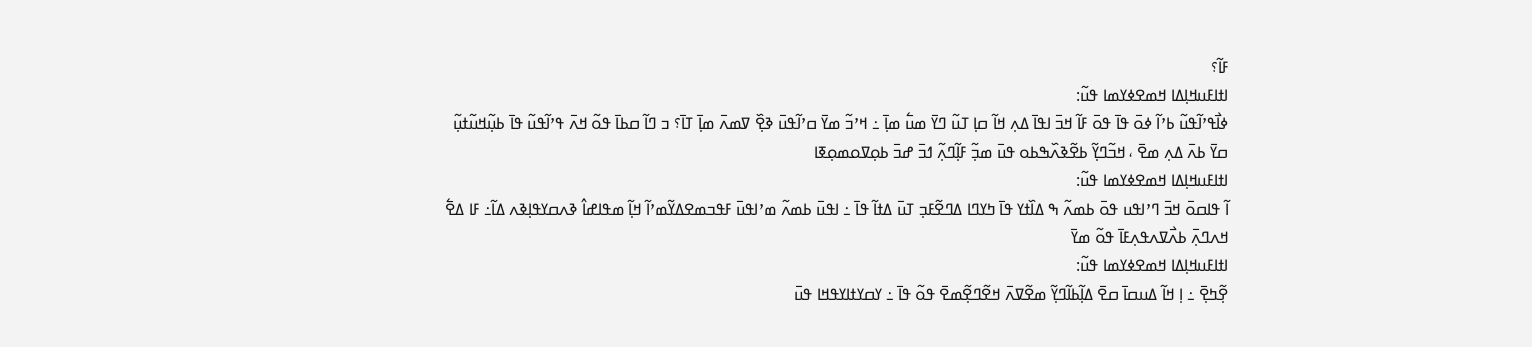ߓߊ߬؟
ߊߙߊߓߎߞߊ߲ߡߊ ߞߘߐߦߌߘߊ ߟߎ߬:
ߦߊ߯ߟߴߊ߬ߟߎ߬ ߕߴߊ߬ ߦߋ߫ ߟߊ߫ ߟߋ߫ ߓߊ߬ ߞߏ߫ ߊߟߊ߫ ߡߍ߲ ߞߊ߬ ߛߊ߲ ߠߎ߬ ߣߌ߫ ߘߎ߱ ߘߊ߲߫ ߸ ߞߴߏ߬ ߘߌ߫ ߛߴߊ߬ߟߎ߫ ߢߐ߲߰ ߜߘߍ߫ ߘߊ߲߫ ߠߊ߫؟ ߏ ߣߊ߬ ߛߕߊ߫ ߟߋ߬ ߞߍ߫ ߟߴߊ߬ߟߎ߬ ߟߊ߫ ߕߎ߲߬ߞߎ߬ߙߎ߲߬ ߛߌ߫ ߕߍ߫ ߡߍ߲ ߘߐ߫ ، ߞߏ߬ߣߌ߲߬ ߕߐ߬ߢߍ߰ߒߕߋ ߟߎ߫ ߘߏ߲߬ ߓߊ߲߬ߣߍ߲߬ ߗߏ߫ ߝߏ߫ ߕߋ߲ߜߋߘߋ߲ߧߊ
ߊߙߊߓߎߞߊ߲ߡߊ ߞߘߐߦߌߘߊ ߟߎ߬:
ߊ߬ ߟߊߛߋ߫ ߞߏ߫ ߣߴߊߟߎ ߟߋ߫ ߕߘߍ߬ ߒ ߡߊ߰ߙߌ ߟߊ߫ ߤߌߣߊ ߡߣߐ߬ߓߏ߲ ߠߎ߫ ߡߙߊ߬ ߟߊ߫ ߸ ߊߟߎ߫ ߕߘߍ߬ ߘߴߊߟߎ߫ ߓߟߏߘߐߡߌ߬ߘߴߊ߬ ߞߊ߲߬ ߘߟߊߝߊ߮ ߢߍߛߌߟߊ߲ߢߍ ߡߊ߬߸ ߓߊ ߡߐ߱ ߞߍߣߍ߲߫ ߕߍ߯ߜߍߟߍ߲ߓߊ߫ ߟߋ߬ ߘߌ߫
ߊߙߊߓߎߞߊ߲ߡߊ ߞߘߐߦߌߘߊ ߟߎ߬:
ߐ߲߬ߤߐ߲߫ ߸ ߊ߲ ߞߊ߬ ߡߎߛߊ߫ ߛߐ߫ ߡߊ߲߬ߕߊ߬ߣߌ߲߬ ߘߐ߬ߜߍ߫ ߞߐ߬ߣߐ߲߬ߘߐ߫ ߟߋ߬ ߟߊ߫ ߸ ߌߛߌߙߊߌߟߞߊ ߟߎ߫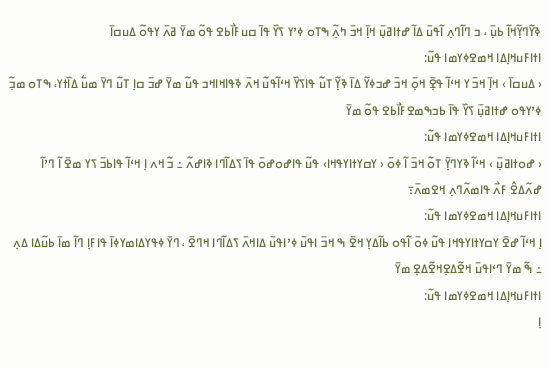ߢߌ߬ߣߌ߲߬ߞߊ߬ ߕߎ߲߫ ، ߏ ߣߊ߬ߣߍ߲ ߊ߬ߟߎ߫ ߡߊ߬ ߝߙߊߥߎ߲߫ ߞߊ߲߫ ߞߏ߫ ߤߍ߲߬ ߒߠߋ ߦߴߌ ߖߌ߰ ߟߊ߫ ߛߎߓߊ߯ߕߐ ߟߋ߬ ߘߌ߫ ߥߍ߫ ߌߟߋ߬ ߡߎߛߊ߫
ߊߙߊߓߎߞߊ߲ߡߊ ߞߘߐߦߌߘߊ ߟߎ߬:
‹ ߡߎߛߊ߫ › ߞߊ߲߫ ߞߏ߫ ߌ ߞߵߊ߬ ߟߐ߲߫ ߞߋ߲߫ ߞߏ߫ ߝߏߦߌ߬ ߡߊ߫ ߢߌ߲߬ ߠߎ߬ ߟߊߖߌ߰ ߞߵߊ߬ߟߎ߬ ߞߍ߫ ߢߟߊߞߊߞߏ ߟߎ߬ ߘߌ߫ ߝߏ߫ ߛߊ߲ ߠߎ߬ ߣߌ߫ ߘߎ߱ ߡߊ߰ߙߌ، ߒߠߋ ߘߏ߲߬ ߦߴߌߟߋ ߝߙߊߥߎ߲߫ ߖߌ߰ ߟߊ߫ ߕߏߒߘߐߓߊ߯ߕߐ ߟߋ߬ ߘߌ߫
ߊߙߊߓߎߞߊ߲ߡߊ ߞߘߐߦߌߘߊ ߟߎ߬:
‹ ߝߋߙߊߥߎ߲߫ › ߞߵߊ߬ ߢߌߣߌ߲߫ ߠߋ߬ ߞߏ߫ ߊ߬ ߦߋ߫ ‹ ߌߛߌߙߊߌߟߞߊ› ߟߎ߬ ߟߊߝߋߝߋ߫ ߟߊ߫ ߖߡߊ߬ߣߊ ߢߊߝߍ߬ ߸ ߏ߬ ߞߍ ߊ߲ ߞߵߊ߬ ߟߊߕߏ߫ ߖߌ ߘߐ߫ ߊ߬ ߣߴߊ߬ ߝߍ߬ߡߐ߮ ߓߍ߯ ߟߊߘߍ߬ߣߍ߲ ߞߐߘߍ߫߹
ߊߙߊߓߎߞߊ߲ߡߊ ߞߘߐߦߌߘߊ ߟߎ߬:
ߊ߲ ߞߵߊ߬ ߝߐ߫ ߌߛߌߙߊߌߟߞߊ ߟߎ߬ ߦߋ߫ ߊ߬ߟߋ ߕߊ߬ߡߌ߲ ߞߐ߫ ߒ ߞߏ߫ ߊߟߎ߫ ߦߴߊߟߎ߫ ߡߊߞߍ߫ ߖߡߊ߬ߣߊ ߞߣߐ߫ ، ߣߌ߫ ߦߟߌߡߊߘߌߦߊ߫ ߟߊߓߊ߲ ߣߊ߬ ߘߊ߫ ߕߎ߬ߡߊ ߡߍ߲ ߸ ߒ߬ ߘߌ߫ ߣߵߊߟߎ߫ ߞߐ߬ߡߐ߲ߞߐ߬ߡߐ߲ ߘߌ߫
ߊߙߊߓߎߞߊ߲ߡߊ ߞߘߐߦߌߘߊ ߟߎ߬:
ߊ߲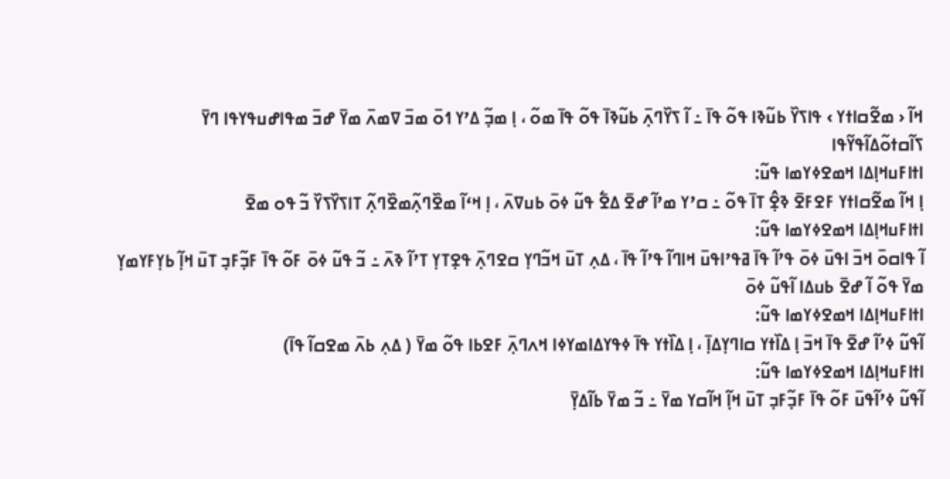ߞߊ߬ ‹ ߘߐ߬ߛߊߙߌ › ߟߊߖߌ߰ ߕߎ߬ߢߊ ߟߋ߬ ߟߊ߫ ߸ ߊ߬ ߖߌ߰ߣߍ߲߫ ߕߎ߬ߢߊ߫ ߟߋ߬ ߟߊ߫ ߘߋ߬ ، ߊ߲ ߘߏ߲߬ ߡߴߌ ߗߋ߫ ߘߏ߫ ߜߘߍ߫ ߘߌ߫ ߝߏ߫ ߘߟߊߝߎߟߌߟߊ ߣߌ߫ ߖߊ߬ߛߙߋ߬ߡߊ߬ߟߌ߬ߟߊ
ߊߙߊߓߎߞߊ߲ߡߊ ߞߘߐߦߌߘߊ ߟߎ߬:
ߊ߲ ߞߊ߬ ߘߐ߬ߛߊߙߌ ߓߐߓߐ߫ ߢߐ߲߮ ߠߊ߫ ߟߋ߬ ߸ ߛߴߌ ߘߴߊ߬ ߝߐ߫ ߡߐ߱ ߟߎ߬ ߦߋ߫ ߕߎߜߍ߫ ، ߊ߲ ߞߵߊ߬ ߘߐ߰ߣߍ߲߬ߘߐ߰ߣߍ߲߬ ߠߊߖߌ߰ߖߌ߰ ߏ߬ ߟߋ ߘߐ߫
ߊߙߊߓߎߞߊ߲ߡߊ ߞߘߐߦߌߘߊ ߟߎ߬:
ߊ߬ ߟߊߛߋ߫ ߞߏ߫ ߊߟߎ߫ ߦߋ߫ ߟߴߊ߬ ߟߊ߫ ߥߟߴߊߟߎ߫ ߞߊߣߊ߬ ߟߴߊ߬ ߟߊ߫ ، ߡߍ߲ ߠߎ߫ ߞߏ߬ߣߌ߲ ߛߐߣߍ߲߫ ߟߐ߲ߠߌ߲ ߠߴߊ߬ ߢߍ߫ ߸ ߏ߬ ߟߎ߬ ߦߋ߫ ߓߋ߬ ߟߊ߫ ߓߏ߲߬ߓߏ߲ ߠߎ߫ ߞߊ߲߬ ߕߌ߲ߓߌߘߌ߲ ߘߌ߫ ߟߋ߬ ߊ߬ ߝߐ߫ ߕߎߡߊ ߊ߬ߟߎ߬ ߦߋ߫
ߊߙߊߓߎߞߊ߲ߡߊ ߞߘߐߦߌߘߊ ߟߎ߬:
ߊ߬ߟߎ߬ ߦߴߊ߬ ߝߐ߫ ߟߊ߫ ߞߏ߫ ߊ߲ ߡߊ߰ߙߌ ߛߊߣߌ߲ߡߊ߲߫ ، ߊ߲ ߡߊ߰ߙߌ ߟߊ߫ ߦߟߌߡߊߘߌߦߊ ߞߍߣߍ߲߫ ߓߐߕߊ ߟߋ߬ ߘߌ߫ ( ߡߍ߲ ߕߍ߫ ߘߐߛߊ߬ ߟߊ߫)
ߊߙߊߓߎߞߊ߲ߡߊ ߞߘߐߦߌߘߊ ߟߎ߬:
ߊ߬ߟߎ߬ ߦߴߊ߬ߟߎ߫ ߓߋ߬ ߟߊ߫ ߓߏ߲߬ߓߏ߲ ߠߎ߫ ߞߊ߲߬ ߞߊ߬ߛߌ ߘߌ߫ ߸ ߏ߬ ߘߌ߫ ߕߊ߬ߡߌ߲߫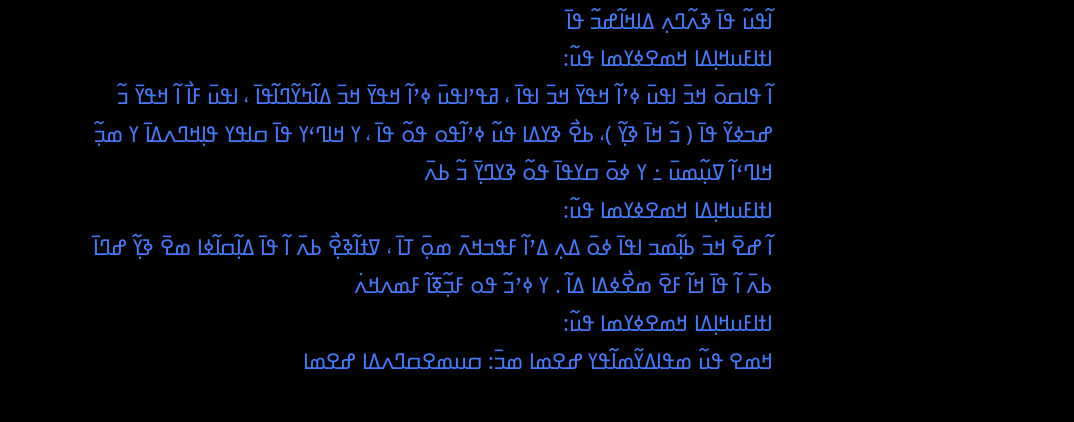ߊ߬ߟߎ߬ ߟߊ߫ ߢߍ߬ߣߍ߲ ߡߊߞߊ߬ߝߏ߬ ߟߊ߫
ߊߙߊߓߎߞߊ߲ߡߊ ߞߘߐߦߌߘߊ ߟߎ߬:
ߊ߬ ߟߊߛߋ߫ ߞߏ߫ ߊߟߎ߫ ߦߴߊ߬ ߞߟߌ߫ ߞߏ߫ ߊߟߊ߫ ، ߥߟߴߊߟߎ߫ ߦߴߊ߬ ߞߟߌ߫ ߞߏ߫ ߡߊ߬ߤߌ߬ߣߊ߬ߟߊ߫ ، ߊߟߎ߫ ߓߊ߯ ߊ߬ ߞߟߌ߫ ߏ߬ ߝߏߦߌ߬ ߟߊ߫ ( ߏ߬ ߞߊ߫ ߢߌ߲߬ )، ߕߐ߯ ߢߌߡߊ ߟߎ߬ ߦߴߊ߬ߟߋ ߟߋ߬ ߟߊ߫ ، ߌ ߞߊߣߵߌ ߟߊ߫ ߛߊߟߌ ߟߊ߲ߞߣߍߡߊ߫ ߌ ߘߏ߲߬ ߞߊߣߵߊ߬ ߜߎ߲߬ߘߎ߫ ߸ ߌ ߦߋ߫ ߛߌߟߊ߫ ߟߋ߬ ߢߌߣߌ߲߫ ߏ߬ ߕߍ߫
ߊߙߊߓߎߞߊ߲ߡߊ ߞߘߐߦߌߘߊ ߟߎ߬:
ߊ߬ ߝߐ߫ ߞߏ߫ ߕߊ߲߬ߘߏ ߊߟߊ߫ ߦߋ߫ ߡߍ߲ ߡߴߊ߬ ߓߟߏߞߍ߫ ߘߋ߲߫ ߠߊ߫ ، ߜߙߊ߬ߢߐ߲߯ ߕߍ߫ ߊ߬ ߟߊ߫ ߡߊ߲߬ߛߊ߬ߦߊ ߘߐ߫ ߢߌ߲߬ ߝߣߊ߫ ߕߍ߫ ߊ߬ ߟߊ߫ ߞߊ߬ ߓߐ߫ ߘߐ߯ߦߡߊ ߡߊ߬ . ߌ ߦߴߏ߬ ߟߋ ߓߏ߲߬ߧߊ߬ ߓߘߍߞߍ߭
ߊߙߊߓߎߞߊ߲ߡߊ ߞߘߐߦߌߘߊ ߟߎ߬:
ߞߘߐ ߟߎ߬ ߘߟߊߡߌ߬ߘߊ߬ߟߌ ߝߐߘߊ ߘߏ߫: ߛߎߘߐߛߣߍߡߊ ߝߐߘߊ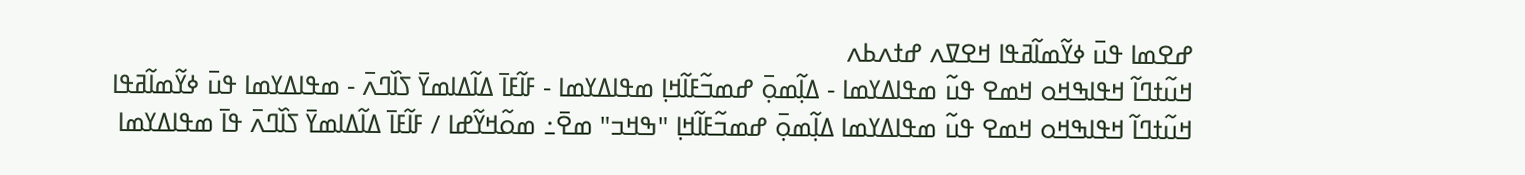ߝߐߘߊ ߟߎ߫ ߦߌ߬ߘߊ߬ߥߟߊ ߞߐߜߍ ߝߙߍߕߍ
ߞߎ߬ߙߣߊ߬ ߞߟߊߒߞߋ ߞߘߐ ߟߎ߬ ߘߟߊߡߌߘߊ - ߡߊ߲߬ߘߋ߲߫ ߝߘߏ߬ߓߊ߬ߞߊ߲ ߘߟߊߡߌߘߊ - ߓߊ߬ߓߊ߫ ߡߊ߬ߡߊߘߌ߫ ߖߊ߰ߣߍ߫ - ߘߟߊߡߌߘߊ ߟߎ߫ ߦߌ߬ߘߊ߬ߥߟߊ
ߞߎ߬ߙߣߊ߬ ߞߟߊߒߞߋ ߞߘߐ ߟߎ߬ ߘߟߊߡߌߘߊ ߡߊ߲߬ߘߋ߲߫ ߝߘߏ߬ߓߊ߬ߞߊ߲ "ߒߞߏ" ߘߐ߫߸ ߘߋ߬ߞߌ߬ߝߊ / ߓߊ߬ߓߊ߫ ߡߊ߬ߡߊߘߌ߫ ߖߊ߰ߣߍ߫ ߟߊ߫ ߘߟߊߡߌߘߊ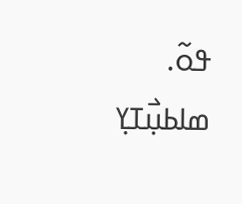ߟߋ߬.
ߘߊߕߎ߲߯ߠߌ߲